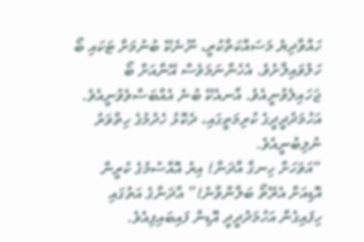ހައްވާދިޔެ މަސައްކަތްކުރީ، ނޫނެކޭ ބުނުމަށް ޓަކައި ބޯ ހަލުވައިލާށެވެ. އެހެންނަމަވެސް އޭނާއަށް ބޯ ޖަހައިލެވުނީއެވެ. އާނއެކޭ ބުނެ އެއްބަސްވެވުނީއެވެ. އަހުމަދުދީދީގެ ކުރިމަތީގައި، ދެކޮޅު ހެދުމުގެ ހިތްވަރު ނުލިބުނީއެވެ.
“އަވަހަށް ހިނގާ އާދަނާ! އިރު އޮއްސުމުގެ ކުރީން އޮޑިއަށް އެރޭތޯ ބަލާންވާނެ!” އާދަނާގެ އަތުގައި ހިފައިގެން އަހުމަދުދީދީ އޮޑިން ފައިބައިފިއެވެ.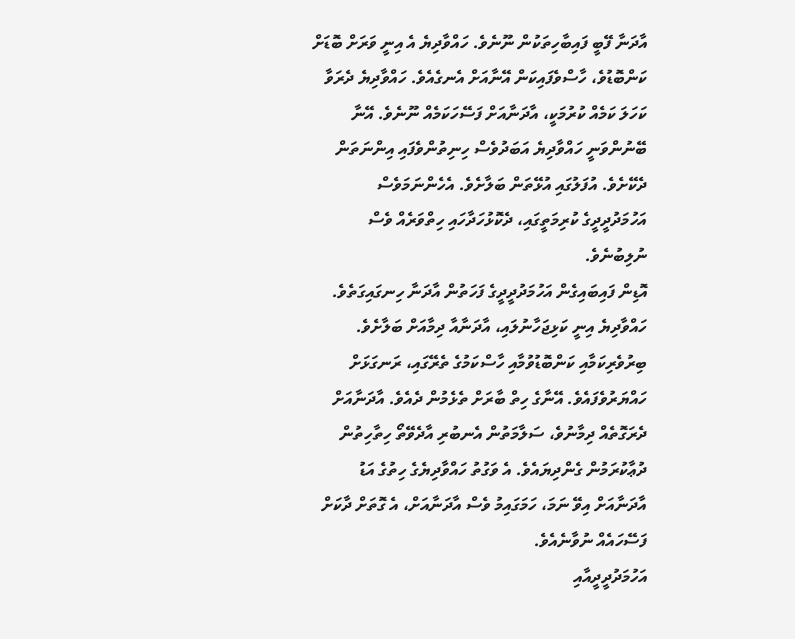އާދަނާ ފޭބީ ފައިބާހިތަކުން ނޫނެވެ. ހައްވާދިޔެ އެ އިނީ ވަރަށް ބޮޑަށް ކަންބޮޑުވެ، ހާސްވެފައިކަން އޭނާއަށް އެނގެއެވެ. ހައްވާދިޔެ ދެރަވާ ކަހަލަ ކަމެއް ކުރުމަކީ، އާދަނާއަށް ފަސޭހަކަމެއް ނޫނެވެ. އޭނާ ބޭނުންވަނީ ހައްވާދިޔެ އަބަދުވެސް ހިނިތުންވެފައި އިންނަތަން ދެކޭށެވެ. އުފަލުގައި އުޅޭތަން ބަލާށެވެ. އެހެންނަމަވެސް އަހުމަދުދީދީގެ ކުރިމަތީގައި، ދެކޮޅުހަދާހައި ހިތްވަރެއް ވެސް ނުލިބުނެވެ.
އޮޑިން ފައިބައިގެން އަހުމަދުދީދީގެ ފަހަތުން އާދަނާ ހިނގައިގަތެވެ. ހައްވާދިޔެ އިނީ ކަޅިޖަހާނުލައި، އާދަނާއާ ދިމާއަށް ބަލާށެވެ. ބިރުވެރިކަމާއި ކަންބޮޑުވުމާއި ހާސްކަމުގެ ތެރޭގައި، ރަނގަޅަށް ހައްޔަރުވެފައެވެ. އޭނާގެ ހިތް ބާރަށް ތެޅެމުން ދެއެވެ. އާދަނާއަށް ދެރަގޮތެއް ދިމާނުވެ، ސަލާމަތުން އެނބުރި އާދެވޭތޯ ހިތާހިތުން ދުޢާކުރަމުން ގެންދިޔައެވެ. އެ ވަގުތު ހައްވާދިޔެގެ ހިތުގެ އަޑު އާދަނާއަށް އިވޭ ނަމަ، ހަމަގައިމު ވެސް އާދަނާއަށް، އެ ގޮތަށް ދާކަށް ފަސޭހައެއް ނުވާނެއެވެ.
އަހުމަދުދީދީއާއި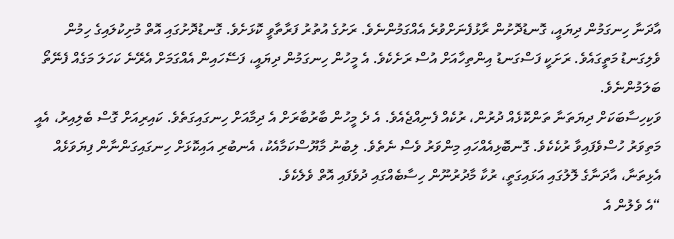އާދަނާ ހިނގަމުން ދިޔައީ، ގޮނޑުދޮށުން ރާޅުފެނަށްވުރެ އެއްގަމުންނެވެ. ރަށުގެ އުތުރު ފަރާތާވީ ކޮޅަށެވެ. ގޮނޑުދޮށުގައި އޮތް މުށިކުލައިގެ ހިމުން ވެލިގަނޑު މަތީގައެވެ. ރަށަކީ ފަސްގަނޑު އިންތިހާއަށް އުސް ރަށެކެވެ. އެ މީހުން ހިނގަމުން ދިޔައީ، ފަސޭހައިން އެއްގަމަށް އެރޭނެ ކަހަލަ މަގެއް ފެނޭތޯ ބަލަމުންނެވެ.
ވަކިހިސާބަކަށް ދިޔަތަނާ ތަންކޮޅެއް ދުރުން، ރުކެއް ފެނިއްޖެއެވެ. އެ ދެ މީހުން ބާރުބާރަށް އެ ދިމާއަށް ހިނގައިގަތެވެ. ކައިރިއަށް ގޮސް ބެލިއިރު، އެއީ މަތިވަރު ހުސްވެފައިވާ ރުކެކެވެ. ގޮނބޮޅިއެއްހައި މިންވަރު ވެސް ނެތެވެ. ލިބުނު މާޔޫސްކަމާއެކު، އެނބުރި އައިކޮޅަށް ހިނގައިގަންނާން ފިޔަވަޅެއް އެޅިތަނާ، އާދަނާގެ ލޮލުގައި އަޅައިގަތީ، ރުކާ މާދުރުނޫން ހިސާބެއްގައި ދުވެފައި އޮތް ވެލެކެވެ.
“އެ ވެލުން އެ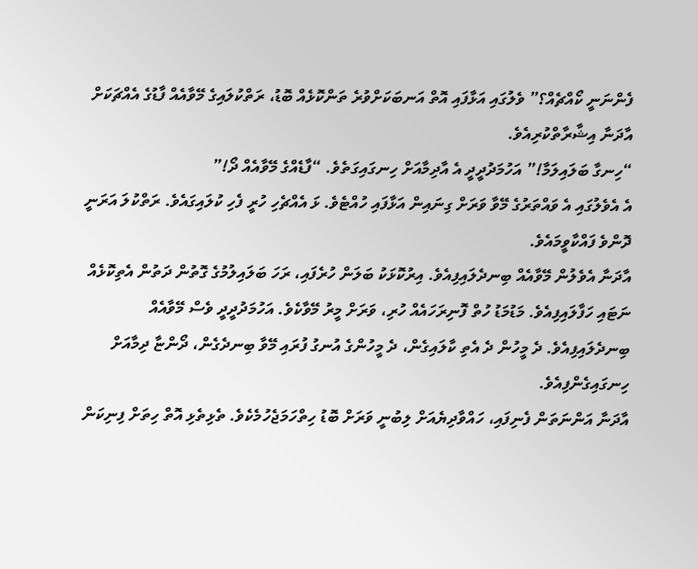ފެންނަނީ ކޯއްޗެއް؟” ވެލުގައި އަޅާފައި އޮތް އަނބަކަށްވުރެ ތަންކޮޅެއް ބޮޑު، ރަތްކުލައިގެ މޭވާއެއް ފާޑުގެ އެއްޗަކަށް އާދަނާ އިޝާރާތްކުރިއެވެ.
“ހިނގާ ބަލައިލަމާ!” އަހުމަދުދީދީ އެ އާދިމާއަށް ހިނގައިގަތެވެ. “ފާޑެއްގެ މޭވާއެއް ދޯ!”
އެ އެވެލުގައި އެ ވައްތަރުގެ މޭވާ ވަރަށް ގިނައިން އަޅާފައި ހުއްޓެވެ. ޅަ އެއްޗެހި ހުރީ ފެހި ކުލައިގައެވެ. ރަތްކުލަ އަރަނީ ދޮންވެ ފައްކާވީމައެވެ.
އާދަނާ އެވެލުން މޭވާއެއް ބިނދެލައިފިއެވެ. އިރުކޮޅަކު ބަލަން ހުރެފައި، ރަހަ ބަލައިލުމުގެ ގޮތުން ދަތުން އެތިކޮޅެއް ނަޓައި ހަފާލައިފިއެވެ. މަޑުމަޑު ހުތް ފޮނިރަހައެއް ހުރި، ވަރަށް މީރު މޭވާކެވެ. އަހުމަދުދީދީ ވެސް މޭވާއެއް ބިނދެލައިފިއެވެ. ދެ މީހުން ދެ އެތި ކާލައިގެން، ދެ މީހުންގެ އުނގު ފުރައި މޭވާ ބިނދެގެން، ދޯންޏާ ދިމާއަށް ހިނގައިގެންފިއެވެ.
އާދަނާ އަންނަތަން ފެނިފައި، ހައްވާދިޔެއަށް ލިބުނީ ވަރަށް ބޮޑު ހިތްހަމަޖެހުމެކެވެ. ތެޅިތެޅި އޮތް ހިތަށް ފިނިކަން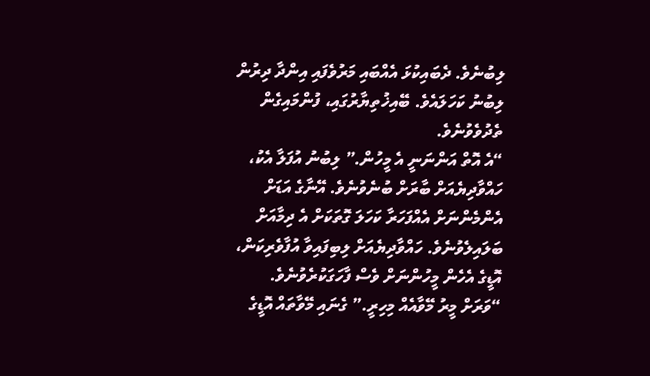ލިބުނެވެ. ދެބައިކުޅަ އެއްބައި މަރުވެފައި އިންދާ ދިރުން ލިބުނު ކަހަލައެވެ. ބޭއިޚުތިޔާރުގައި، ފުންމައިގެން ތެދުވެވުނެވެ.
“އެ އޮތް އަންނަނީ އެ މީހުން.” ލިބުނު އުފަލާ އެކު، ހައްވާދިޔެއަށް ބާރަށް ބުނެވުނެވެ. އޭނާގެ އަޑަށް އެންމެންނަށް އެއްފަހަރާ ކަހަލަ ގޮތަކަށް އެ ދިމާއަށް ބަލައިލެވުނެވެ. ހައްވާދިޔެއަށް ލިބިފައިވާ އުފާވެރިކަން، އޮޑީގެ އެހެން މީހުންނަށް ވެސް ފާހަގަކުރެވުނެވެ.
“ވަރަށް މީރު މޭވާއެއް މިހިރީ.” ގެނައި މޭވާތައް އޮޑީގެ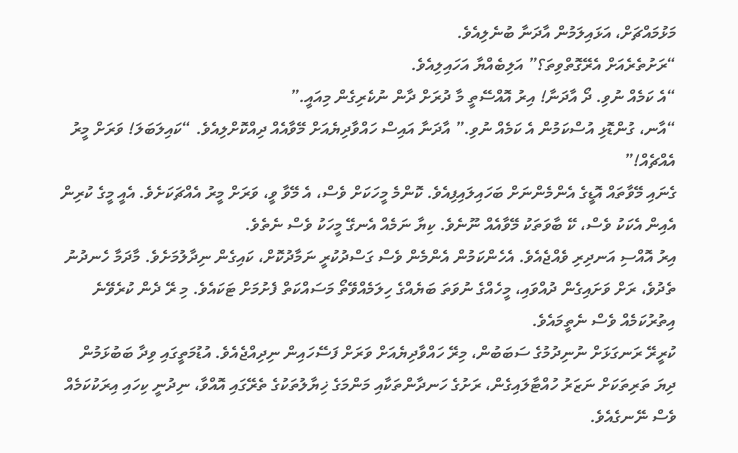މަޅުމައްޗަށް، އަޅައިލަމުން އާދަނާ ބުނެލިއެވެ.
“ރަށުތެރެއަށް އެރޭގޮތްވިތަ؟” އަލިބެއްޔާ އަހައިލިއެވެ.
“އެ ކަމެއް ނުވި. ދޯ އާދަނާ! އިރު އޮއްސޭތީ މާ ދުރަށް ދާން ނުކެރިގެން މިއައީ.”
“އާނ، ގުންޑޮޅި އުސްކަމުން އެ ކަމެއް ނުވި.” އާދަނާ އައިސް ހައްވާދިޔެއަށް މޭވާއެއް ދިއްކޮށްލިއެވެ. “ކައިލަބަލަ! ވަރަށް މީރު އެއްޗެއް!”
ގެނައި މޭވާތައް އޮޑީގެ އެންމެންނަށް ބަހައިލައިފިއެވެ. ކޮންމެ މީހަކަށް ވެސް، އެ މޭވާ ވީ، ވަރަށް މީރު އެއްޗަކަށެވެ. އެއީ މީގެ ކުރިން އެއިން އެކަކު ވެސް، ކޭ ބާވަތަކު މޭވާއެއް ނޫނެވެ. ކިޔާ ނަމެއް އެނގޭ މީހަކު ވެސް ނެތެވެ.
އިރު އޮއްސި އަނދިރި ވެއްޖެއެވެ. އެހެންކަމުން އެންމެން ވެސް ގަސްދުކުރީ ނަމާދުކޮށް، ކައިގެން ނިދާލުމަށެވެ. މާދަމާ ހެނދުނު ތެދުވެ، ރަށް ވަށައިގެން ދުއްވައި، މީހެއްގެ ނުވަތަ ބަޔެއްގެ ހިލަމެއްވޭތޯ މަސައްކަތް ފެށުމަށް ޓަކައެވެ. މި ރޭ ދެން ކުރެވޭނެ އިތުރުކަމެއް ވެސް ނެތީމައެވެ.
ކުރީރޭ ރަނގަޅަށް ނުނިދުމުގެ ސަބަބުން، މިރޭ ހައްވާދިޔެއަށް ވަރަށް ފަސޭހައިން ނިދިއްޖެއެވެ. އުޑުމަތީގައި ވިދާ ބަބުޅަމުން ދިޔަ ތަރިތަކަށް ނަޒަރު ހުއްޓާލައިގެން، ރަށުގެ ހަނދާންތަކާއި މަންމަގެ ޚިޔާލުތަކުގެ ތެރޭގައި އޮއްވާ، ނިދުނީ ކިހައި އިރަކުކަމެއް ވެސް ނޭނގެއެވެ.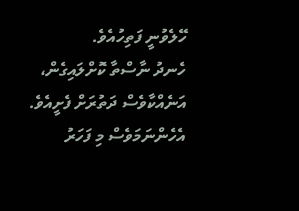ހޭލެވުނީ ފަތިހުއެވެ.
ހެނދު ނާސްތާ ކޮށްލައިގެން، އަނެއްކާވެސް ދަތުރަށް ފެށީއެވެ. އެހެންނަމަވެސް މި ފަހަރު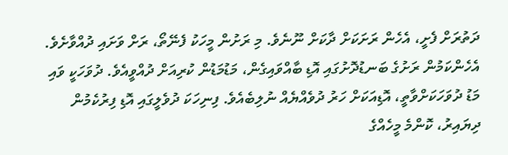ދަތުރަށް ފެށީ، އެހެން ރަށަކަށް ދާކަށް ނޫނެވެ. މި ރަށުން މީހަކު ފެނޭތޯ، ރަށް ވަށައި ދުއްވާށެވެ. އެހެންކަމުން ރަށުގެ ބަނޑުދޮށުގައި އޮޑި ބާއްވައިގެން، މަޑުމަޑުން ކުރިއަށް ދުއްވީއެވެ. ދުވަހަކީ ވައި މަޑު ދުވަހަކަށްވާތީ، އޮޑިއަކަށް ހަރު ދުވެއްޔެއް ނުލިބެއެވެ. ފިނިހަކަ ދުވެލީގައި އޮޑި ފިރުކެމުން ދިޔައިރު، ކޮންމެ މީހެއްގެ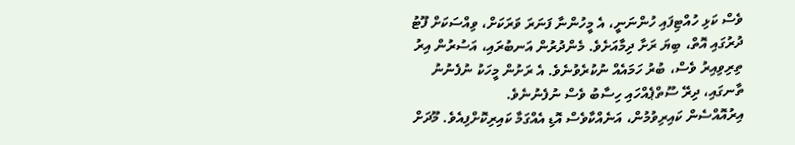ވެސް ކަޅި ހުއްޓިފައި ހުންނަނީ، އެ މީހުންނާ ފަނަރަ ވަރަކަށް، ވިއްސަކަށް ފޫޓު ދުރުގައި އޮތް، ބިޔަ ރަށާ ދިމާއަށެވެ. މެންދުރުން އަނބުރައި، އަސުރުން އިރު ތިރިވިއިރު ވެސް، ބުރު ހަމައެއް ނުކުރެވުނެވެ. އެ ރަށުން މީހަކު ނުފެނުނު ތާނގައި، ދިރޭ ސޫތްޕެއްހައި ހިސާބު ވެސް ނުފެނުނެވެ.
އިރުއޮއްސެން ކައިރިވުމުން، އަނެއްކާވެސް އޮޑި އެއްގަމާ ކައިރިކޮށްފިއެވެ. މޫދަށް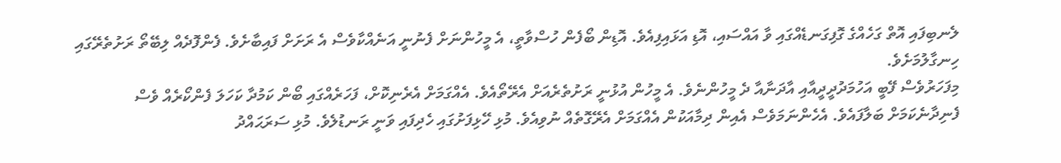ލެނބިފައި އޮތް ގަހެއްގެ ގޮފިގަނޑެއްގައި ވާ އައްސައި، އޮޑި އަޅައިފިއެވެ. އޮޑިން ބޯފެން ހުސްވާތީ، އެ މީހުންނަށް ފެނުނީ އަނެއްކާވެސް އެ ރަށަށް ފައިބާށެވެ. ފެންފޮދެއް ލިބޭތޯ ރަށުތެރޭގައި ހިނގާލުމަށެވެ.
މިފަހަރުވެސް ފޭބީ އަހުމަދުދީދީއާއި އާދަނާއާ ދެ މީހުންނެވެ. އެ މީހުން އުޅުނީ ރަށުތެރެއަށް އެރޭތޯއެވެ. އެއްގަމަށް އެރެނިކޮށް، ފަހަރެއްގައި ބޯން ކަމުދާ ކަހަލަ ފެންކޯރެއް ވެސް ފެނިދާނެކަމަށް ބަލާފައެވެ. އެހެންނަމަވެސް އެއިން ދިމާއަކުން އެއްގަމަށް އެރޭގޮތެއް ނުވިއެވެ. މުޅި ހޭޅިފަށުގައި ހެދިފައި ވަނީ ރަނޑުލެވެ. މުޅި ސަރަޙައްދު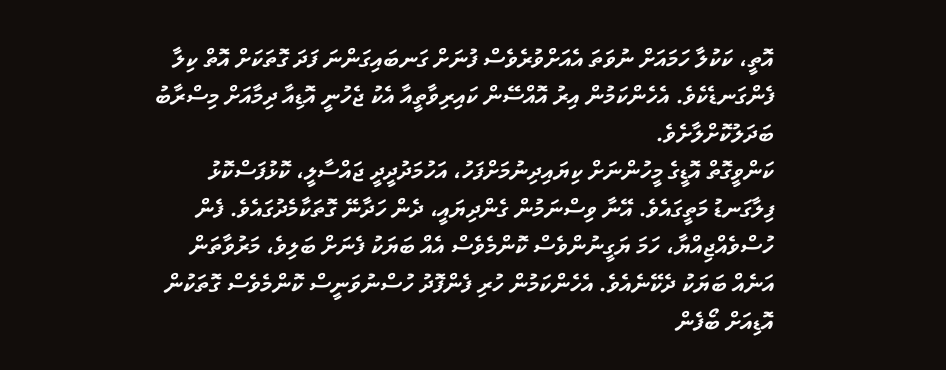އޮތީ، ކަކުލާ ހަމައަށް ނުވަތަ އެއަށްވުރެވެސް ފުނަށް ގަނބައިގަންނަ ފަދަ ގޮތަކަށް އޮތް ކިލާ ފެންގަނޑެކެވެ. އެހެންކަމުން އިރު އޮއްސޭން ކައިރިވާތީއާ އެކު ޖެހުނީ އޮޑިއާ ދިމާއަށް މިސްރާބު ބަދަލުކޮށްލާށެވެ.
ކަންވީގޮތް އޮޑީގެ މީހުންނަށް ކިޔައިދިނުމަށްފަހު، އަހުމަދުދީދީ ޖައްސާލީ، ކޮޅުފަސްކޮޅު ފިލާގަނޑު މަތީގައެވެ. އޭނާ ވިސްނަމުން ގެންދިޔައީ، ދެން ހަދާނޭ ގޮތަކާމެދުގައެވެ. ފެން ހުސްވެއްޖިއްޔާ، ހަމަ ޔަގީނުންވެސް ކޮންމެވެސް އެއް ބަޔަކު ފެނަށް ބަލިވެ، މަރުވާތަން އަނެއް ބަޔަކު ދެކޭނެއެވެ. އެހެންކަމުން ހުރި ފެންފޮދު ހުސްނުވަނީސް ކޮންމެވެސް ގޮތަކުން އޮޑިއަށް ބޯފެން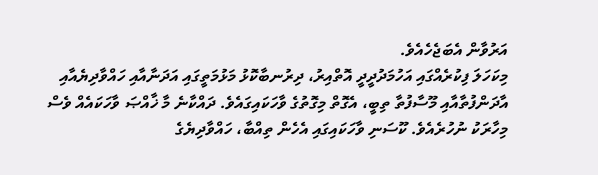އަރުވާން އެބަޖެހެއެވެ.
މިކަހަލަ ފިކުރެއްގައި އަހުމަދުދީދީ އޮތްއިރު، ދިރުނބާކޮޅު މަޅުމަތީގައި އަދަނާއާއި ހައްވާދިޔެއާއި އާދަންފުތާއާއި މޫސާފުތާ ތިބީ، އެގޮތް މިގޮތުގެ ވާހަކައިގައެވެ. ދައްކާނެ މާ ޚާއްޞަ ވާހަކައެއް ވެސް މިހާރަކު ނުހުރެއެވެ. ކޫސަނި ވާހަކައިގައި އެހެން ތިއްބާ، ހައްވާދިޔެގެ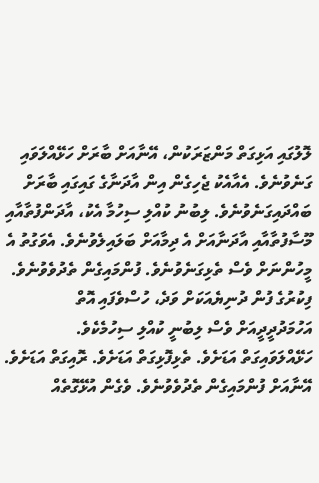ލޮލުގައި އަޅިގަތް މަންޒަރަކުން، އޭނާއަށް ބާރަށް ހަޅޭއްލަވައި ގަނެވުނެވެ. އެއާއެކު ޖެހިގެން އިން އާދަނާގެ ގައިގައި ބާރަށް ބައްދައިގަނެވުނެވެ. ލިބުނު ކުއްލި ސިހުމާ އެކު، އާދަންފުތާއާއި މޫސާފުތާއާއި އާދަނާއަށް އެ ދިމާއަށް ބަލައިލެވުނެވެ. އެވަގުތު އެ މީހުންނަށް ވެސް ތެޅިގަނެވުނެވެ. ފުންމައިގެން ތެދުވެވުނެވެ.
ފިކުރުގެ ފުން ދުނިޔެއަކަށް ވަދެ، ހުސްވެފައި އޮތް އަހުމަދުދީދީއަށް ވެސް ލިބުނީ ކުއްލި ސިހުމެކެވެ. ހަޅޭއްލަވައިގަތް އަޑަށެވެ. ތެޅިފޮޅިގަތް އަޑަށެވެ. ރޮއިގަތް އަޑަށެވެ. އޭނާއަށް ފުންމައިގެން ތެދުވެވުނެވެ. ވެގެން އުޅޭގޮތެއް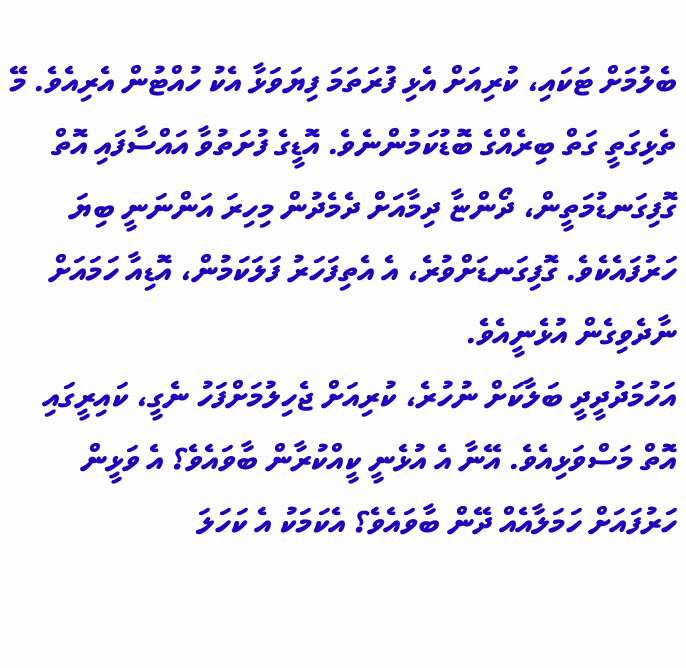ބެލުމަށް ޓަކައި، ކުރިއަށް އެޅި ފުރަތަމަ ފިޔަވަޅާ އެކު ހުއްޓުން އެރިއެވެ. މޭ ތެޅިގަތީ ގަތް ބިރެއްގެ ބޮޑުކަމުންނެވެ. އޮޑީގެ ފުށަތުވާ އައްސާފައި އޮތް ގޮފިގަނޑުމަތީން، ދޯންޏާ ދިމާއަށް ދެމެދުން މިހިރަ އަންނަނީ ބިޔަ ހަރުފައެކެވެ. ގޮފިގަނޑަށްވުރެ، އެ އެތިފަހަރު ފަލަކަމުން، އޮޑިއާ ހަމައަށް ނާދެވިގެން އުޅެނީއެވެ.
އަހުމަދުދީދީ ބަލާކަށް ނުހުރެ، ކުރިއަށް ޖެހިލުމަށްފަހު ނެގީ، ކައިރީގައި އޮތް މަސްވަޅިއެވެ. އޭނާ އެ އުޅެނީ ކީއްކުރާން ބާވައެވެ؟ އެ ވަޅީން ހަރުފައަށް ހަމަލާއެއް ދޭން ބާވައެވެ؟ އެކަމަކު އެ ކަހަލަ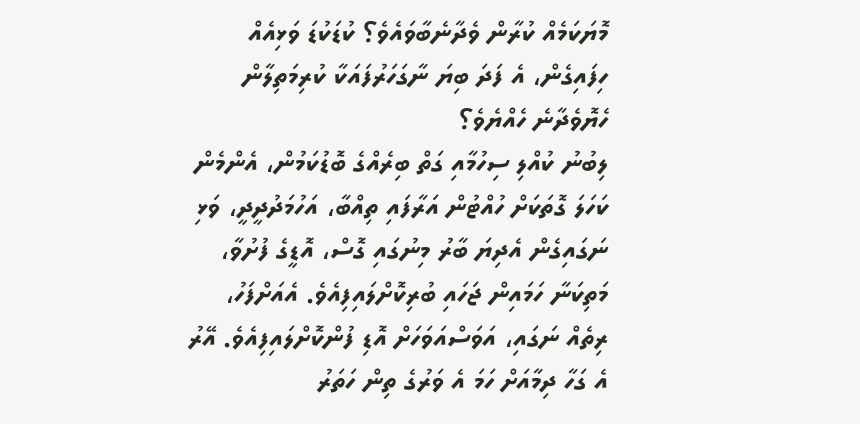މޮޔަކަމެއް ކުރާން ވެދާނެބާވައެވެ؟ ކުޑަކުޑަ ވަޅިއެއް ހިފައިގެން، އެ ފަދަ ބިޔަ ނާގަހަރުފައަކާ ކުރިމަތިލާން ހެޔޮވެދާނެ ހެއްޔެވެ؟
ލިބުނު ކުއްލި ސިހުމާއި ގަތް ބިރެއްގެ ބޮޑުކަމުން، އެންމެން ކަހަލަ ގޮތަކަށް ހުއްޓުން އަރާފައި ތިއްބާ، އަހުމަދުދީދީ، ވަޅި ނަގައިގެން އެދިޔަ ބާރު މިނުގައި ގޮސް، އޮޑީގެ ފުށުވާ، މަތިކަނާ ހަމައިން ޖަހައި ބުރިކޮށްލައިފިއެވެ. އެއަށްފަހު، ރިތެއް ނަގައި، އަވަސްއަވަހަށް އޮޑި ފުންކޮށްލައިފިއެވެ. އޭރު އެ ގަހާ ދިމާއަށް ހަމަ އެ ވަރުގެ ތިން ހަތަރު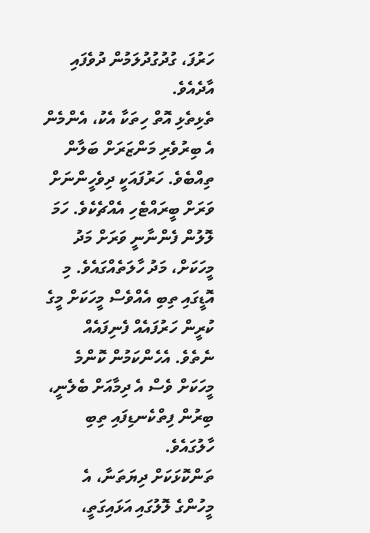ހަރުފަ، ގުދުގުދުލަމުން ދުވެފައި އާދެއެވެ.
ތެޅިތެޅި އޮތް ހިތަކާ އެކު، އެންމެން އެ ބިރުވެރި މަންޒަރަށް ބަލާން ތިއްބެވެ. ހަރުފައަކީ ދިވެހީންނަށް ވަރަށް ބީރައްޓެހި އެއްޗެކެވެ. ހަމަ ލޮލުން ފެންނާނީ ވަރަށް މަދު މީހަކަށް، މަދު ހާލަތެއްގައެވެ. މި އޮޑީގައި ތިބި އެއްވެސް މީހަކަށް މީގެ ކުރީން ހަރުފައެއް ފެނިފައެއް ނެތެވެ. އެހެންކަމުން ކޮންމެ މީހަކަށް ވެސް އެ ދިމާއަށް ބެލެނީ، ބިރުން ފިތްކެނޑިފައި ތިބި ހާލުގައެވެ.
ތަންކޮޅަކަށް ދިޔަތަނާ، އެ މީހުންގެ ލޮލުގައި އަޅައިގަތީ،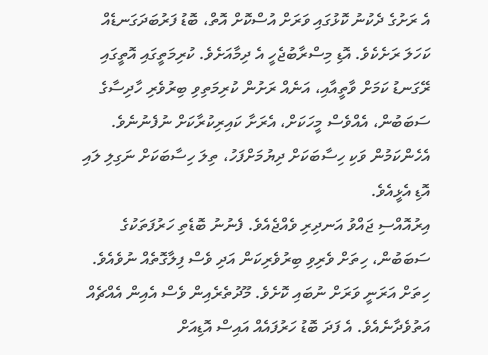އެ ރަށުގެ ދެކުނު ކޮޅުގައި ވަރަށް އުސްކޮށް އޮތް، ބޮޑު ފަރުބަދަގަނޑެއް ކަހަލަ ރަށެކެވެ. އޮޑި މިސްރާބުޖެހީ އެ ދިމާއަށެވެ. ކުރިމަތީގައި އޮތީގައި ރޭގަނޑު ކަމަށް ވާތީއާއި، އަނެއް ރަށުން ކުރިމަތިވި ބިރުވެރި ހާދިސާގެ ސަބަބުން، އެއްވެސް މީހަކަށް، އެރަށާ ކައިރިކުރާކަށް ނުފެނުނެވެ. އެހެންކަމުން ވަކި ހިސާބަކަށް ދިޔުމަށްފަހު، ތިލަ ހިސާބަކަށް ނަގިލި ލައި އޮޑި އެޅީއެވެ.
އިރުއޮއްސި ޖައްވު އަނދިރި ވެއްޖެއެވެ. ފެނުނު ބޮޑެތި ހަރުފަތަކުގެ ސަބަބުން، ހިތަށް ވެރިވި ބިރުވެރިކަން އަދި ވެސް ފިލާގޮތެއް ނުވެއެވެ. ހިތަށް އަރަނީ ވަރަށް ނުބައި ކޮށެވެ. މޫދުތެރެއިން ވެސް އެއިން އެއްޗެއް އަތުވެދާނެއެވެ. އެ ފަދަ ބޮޑު ހަރުފައެއް އައިސް އޮޑިއަށް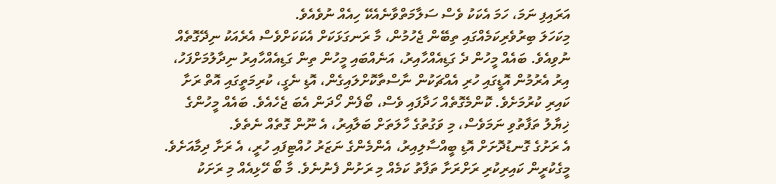އަރައިފި ނަމަ، ހަމަ އެކަކު ވެސް ސަލާމަތްވާނެއެކޭ ހިއެއް ނުވެއެވެ.
މިކަހަލަ ބިރުވެރިކަމެއްގައި ތިބޭން ޖެހުމުން، މާ ރަނގަޅަކަށް އެކަކަށްވެސް އެރެއަކު ނިދޭގޮތެއް ނުވިއެވެ. ބައެއް މީހުން ދެ ގަޑިއެއްހާއިރު، އަނެއްބައި މީހުން ތިން ގަޑިއެއްހާއިރު ނިދާލުމަށްފަހު، އިރު އެރުމުން އޮޑީގައި ހުރި އެއްޗަކުން ނާސްތާކޮށްލައިގެން، އޮޑި ނެގީ، ކުރިމަތީގައި އޮތް ރަށާ ކައިރި ކުރުމަށެވެ. ކޮންމެގޮތެއް ހަދާފައި ވެސް، ބޯފެން ހޯދަން އެބަ ޖެހެއެވެ. ބައެއް މީހުންގެ ޚިޔާލު ތަފާތުވި ނަމަވެސް، މި ވަގުތުގެ ހާލަތަށް ބަލާއިރު، އެ ނޫން ގޮތެއް ނެތެވެ.
އެ ރަށުގެ ގޮނޑުދޮށަށް އޮޑި ބީއްސާލިއިރު، އެންމެންގެ ނަޒަރު ހުއްޓިފައި ހުރީ، އެ ރަށާ ދިމާއަށެވެ. މީގެކުރީން ކައިރިކުރި ރަށްރަށާ ތަފާތު ކަމެއް މި ރަށުން ފެނުނެވެ. މާ ބޯ ހޭޅިއެއް މި ރަށަކު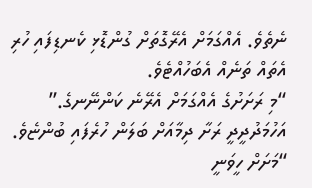ނެތެވެ. އެއްގަމަށް އެރޭގޮތަށް ގުންޑޮޅި ކެނޑިފައި ހުރި އެތައް ތަނެއް އެބަހުއްޓެވެ.
“މި ރަށަށުގެ އެއްގަމަށް އެރޭނެ ކަންނޭނގެ.” އަހުމަދުދީދީ ރަށާ ދިމާއަށް ބަލަން ހުރެފައި ބުންޏެވެ.
“މަށަށް ހީވަނީ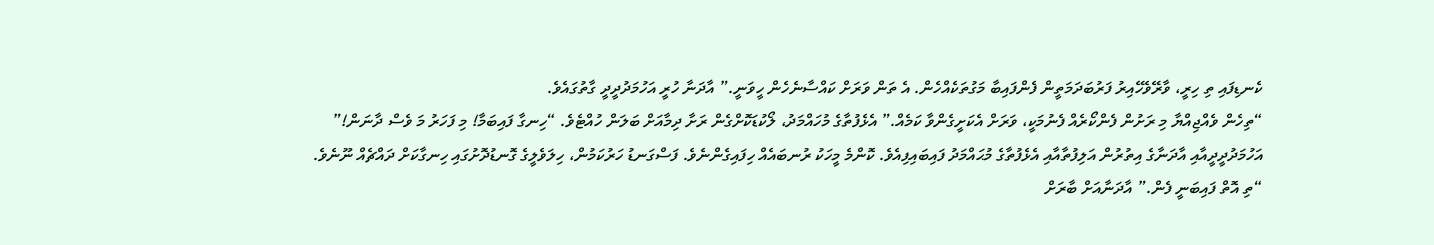ކެނޑިފައި ތި ހިރީ، ވާރޭވެހޭއިރު ފަރުބަދަމަތީން ފެންފައިބާ މަގުތަކެއްހެން. އެ ތަން ވަރަށް ކައްސާނެހެން ހީވަނީ.” އާދަނާ ހުރީ އަހުމަދުދީދީ ގާތުގައެވެ.
“ތިހެން ވެއްޖިއްޔާ މި ރަށުން ފެންކޯރެއް ފެނުމަކީ، ވަރަށް އެކަށީގެންވާ ކަމެއް.” އެޅެފުތާގެ މުހައްމަދު، ލޯކުޑަކޮށްގެން ރަށާ ދިމާއަށް ބަލަން ހުއްޓެވެ. “ހިނގާ ފައިބަމާ! މި ފަހަރު މަ ވެސް ދާނަން!”
އަހުމަދުދީދީއާއި އާދަނާގެ އިތުރުން އަލިފުތާއާއި އެޅެފުތާގެ މުޙައްމަދު ފައިބައިފިއެވެ. ކޮންމެ މީހަކު ރުނބައެއް ހިފައިގެންނެވެ. ފަސްގަނޑު ހަރުކަމުން، ހިލަވެލީގެ ގޮނޑުދޮށުގައި ހިނގާކަށް ދައްޗެއް ނޫނެވެ.
“ތި އޮތް ފައިބަނީ ފެން.” އާދަނާއަށް ބާރަށް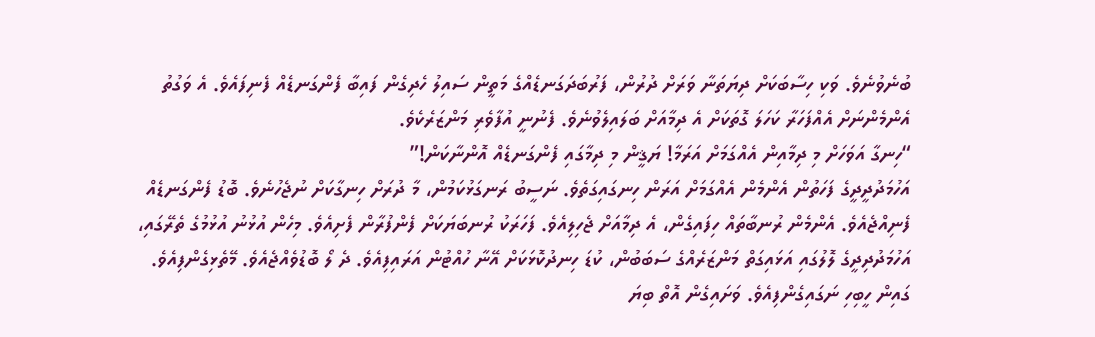ބުނެވުނެވެ. ވަކި ހިސާބަކަށް ދިޔަތަނާ ވަރަށް ދުރުން، ފަރުބަދަގަނޑެއްގެ މަތީން ސައިލު ހެދިގެން ފައިބާ ފެންގަނޑެއް ފެނިފައެވެ. އެ ވަގުތު އެންމެންނަށް އެއްފަހަރާ ކަހަލަ ގޮތަކަށް އެ ދިމާއަށް ބަލައިލެވުނެވެ. ފެނުނީ އުފާވެރި މަންޒަރެކެވެ.
“ހިނގާ އަވަހަށް މި ދިމާއިން އެއްގަމަށް އަރަމާ! ޔަޤީން މި ދިމާގައި ފެންގަނޑެއް އޮންނާކަން!”
އަހުމަދުދީދީގެ ފަހަތުން އެންމެން އެއްގަމަށް އަރަން ހިނގައިގަތެވެ. ނަސީބު ރަނގަޅުކަމުން، މާ ދުރަށް ހިނގާކަށް ނުޖެހުނެވެ. ބޮޑު ފެންގަނޑެއް ފެނިއްޖެއެވެ. އެންމެން ރުނބާތައް ހިފައިގެން، އެ ދިމާއަށް ޖެހިލިއެވެ. ފަހަރަކު ރުނބަޔަކަށް ފެންފުރާން ފެށިއެވެ. މިހެން އުޅުނު އުޅުމުގެ ތެރޭގައި، އަހުމަދުދިދީގެ ލޮލުގައި އަޅައިގަތް މަންޒަރެއްގެ ސަބަބުން، ކުޑަ ހިނދުކޮޅަކަށް އޭނާ ހުއްޓުން އަރައިފިއެވެ. ދެ ލޯ ބޮޑުވެއްޖެއެވެ. މޭތެޅިގެންފިއެވެ. ގައިން ހީބިހި ނަގައިގެންފިއެވެ. ވަށައިގެން އޮތް ބިޔަ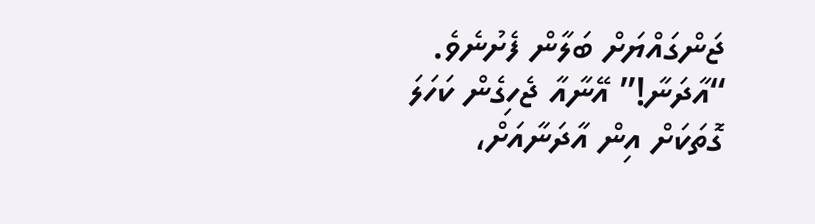ޖަންގައްޔަށް ބަލާން ފެށުނެވެ.
“އާދަނާ!” އޭނާއާ ޖެހިގެން ކަހަލަ ގޮތަކަށް އިން އާދަނާއަށް،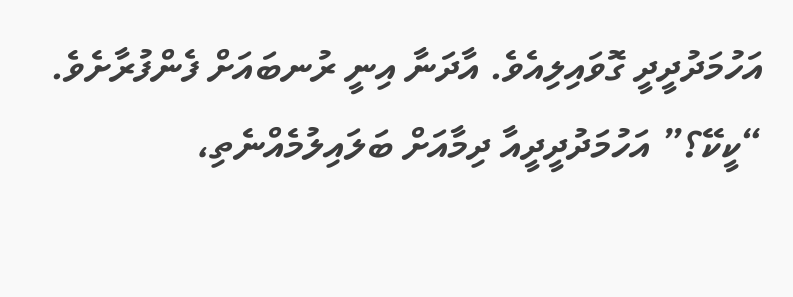އަހުމަދުދީދީ ގޮވައިލިއެވެ. އާދަނާ އިނީ ރުނބައަށް ފެންފުރާށެވެ.
“ކީކޭ؟” އަހުމަދުދީދީއާ ދިމާއަށް ބަލައިލުމެއްނެތި،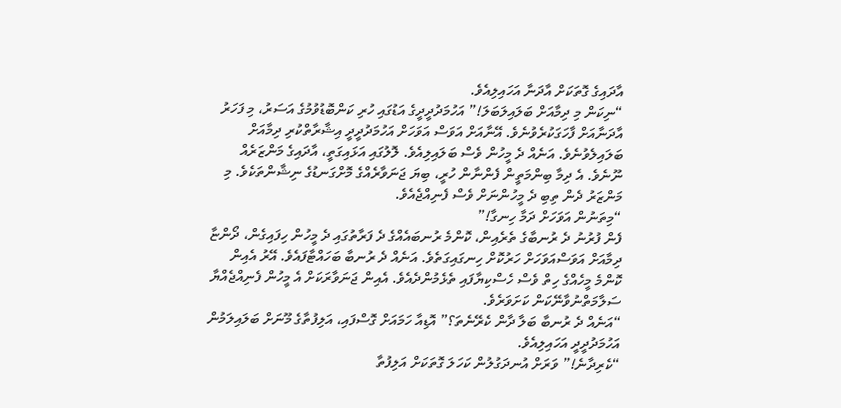އާދައިގެ ގޮތަކަށް އާދަނާ އަހައިލިއެވެ.
“ނިކަން މި ދިމާއަށް ބަލައިލަބަލަ!” އަހުމަދުދީދީގެ އަޑުގައި ހުރި ކަންބޮޑުވުމުގެ އަސަރު، މި ފަހަރު އާދަނާއަށް ފާހަގަކުރެވުނެވެ. އޭނާއަށް އަވަސް އަވަހަށް އަހުމަދުދީދީ އިޝާރާތްކުރި ދިމާއަށް ބަލައިލެވުނެވެ. އަނެއް ދެ މީހުން ވެސް ބަލައިލިއެވެ. ލޮލުގައި އަޅައިގަތީ، އާދައިގެ މަންޒަރެއް ނޫނެވެ. އެ ދިމާ ބިންމަތީން ފެންނާން ހުރީ، ބިޔަ ޖަނަވާރެއްގެ މޮށްގަނޑުގެ ނިޝާންތަކެވެ. މި މަންޒަރު ދެން ތިބި ދެ މީހުންނަށް ވެސް ފެނިއްޖެއެވެ.
“މިތަނުން އަވަހަށް ދަމާ ހިނގާ!”
ފެން ފުރުނު ދެ ރުނބާގެ ތެރެއިން، ކޮންމެ ރުނބައެއްގެ ދެ ފަރާތުގައި ދެ މީހުން ހިފައިގެން، ދޯންޏާ ދިމާއަށް އަވަސްއަވަހަށް ހަރުކޮށް ހިނގައިގަތެވެ. އަނެއް ދެ ރުނބާ ބަހައްޓާފައެވެ. އޭރު އެއިން ކޮންމެ މީހެއްގެ ހިތް ވެސް ހެސްކިޔާފައި ތެޅެމުންދެއެވެ. އެއިން ޖަނަވާރަކަށް އެ މީހުން ފެނިއްޖެއްޔާ ސަލާމަތްނުވާނޭކަން ކަށަވަރެވެ.
“އަނެއް ދެ ރުނބާ ބަލާ ދާން ކެރޭނެތަ؟” އޮޑިއާ ހަމައަށް ގޮސްފައި، އަލިފުތާގެ މޫނަށް ބަލައިލަމުން އަހުމަދުދީދީ އަހައިލިއެވެ.
“ކެރިދާނެ!” ވަރަށް އުނދަގުލުން ކަހަލަ ގޮތަކަށް އަލިފުތާ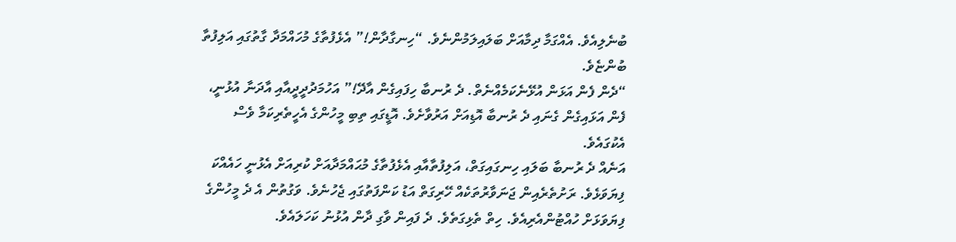ބުނެލިއެވެ. އެއްގަމާ ދިމާއަށް ބަލައިލަމުންނެވެ. “ހިނގާދާން!” އެޅެފުތާގެ މުހައްމަދާ ގާތުގައި އަލިފުތާ ބުންޏެވެ.
“ދެން ފެން އަޅަން އުޅޭނެކަމެއްނެތް. ދެ ރުނބާ ހިފައިގެން އާދޭ!” އަހުމަދުދީދީއާއި އާދަނާ އުޅުނީ، ފެން އަޅައިގެން ގެނައި ދެ ރުނބާ އޮޑިއަށް އަރުވާށެވެ. އޮޑީގައި ތިބި މީހުންގެ އެހީތެރިކަމާ ވެސް އެކުގައެވެ.
އަނެއް ދެ ރުނބާ ބަލައި ހިނގައިގަތް، އަލިފުތާއާއި އެޅެފުތާގެ މުޙައްމަދާއަށް ކުރިއަށް އެޅުނީ ހައެއްކަ ފިޔަވަޅެވެ. ރަށުތެރެއިން ޖަނަވާރުތަކެއް ހޭރިގަތް އަޑު ކަންފަތުގައި ޖެހުނެވެ. ވަގުތުން އެ ދެ މީހުންގެ ފިޔަވަޅަށް ހުއްޓުންއެރިއެވެ. ހިތް ތެޅިގަތެވެ. ދެ ފައިން ވާގި ދާން އުޅުނު ކަހަލައެވެ.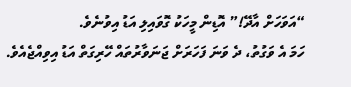“އަވަހަށް އާދޭ!” އޮޑިން މީހަކު ގޮވައިލި އަޑު އިވުނެވެ.
ހަމަ އެ ވަގުތު، ދެ ވަނަ ފަހަރަށް ޖަނަވާރުތައް ހޭރިގަތް އަޑު އިވިއްޖެއެވެ.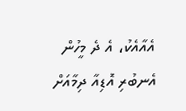އެއާއެކު، އެ ދެ މީހުން އެނބުރި އޮޑިއާ ދިމާއަށް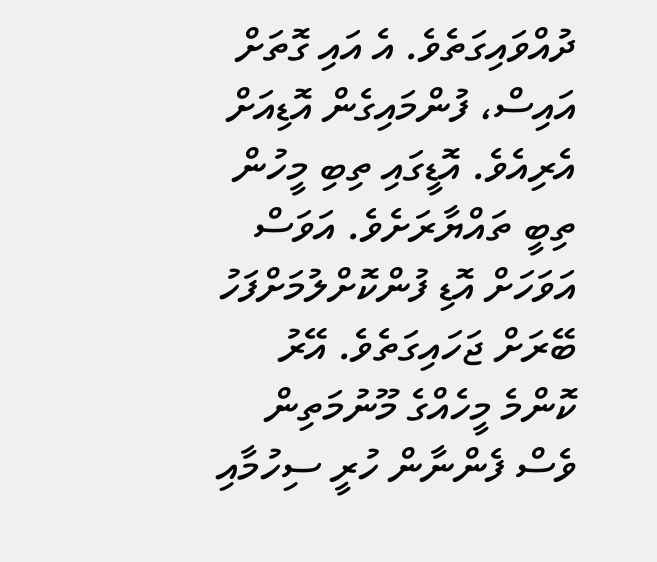ދުއްވައިގަތެވެ. އެ އައި ގޮތަށް އައިސް، ފުންމައިގެން އޮޑިއަށް އެރިއެވެ. އޮޑީގައި ތިބި މީހުން ތިބީ ތައްޔާރަށެވެ. އަވަސް އަވަހަށް އޮޑި ފުންކޮށްލުމަށްފަހު ބޭރަށް ޖަހައިގަތެވެ. އޭރު ކޮންމެ މީހެއްގެ މޫނުމަތިން ވެސް ފެންނާން ހުރީ ސިހުމާއި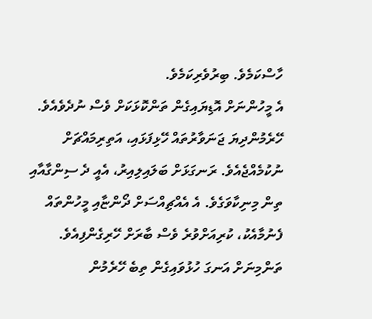ހާސްކަމެވެ. ބިރުވެރިކަމެވެ.
އެ މީހުންނަށް އޮޑިޔައިގެން ތަންކޮޅަކަށް ވެސް ނުދެވެއެވެ. ހޭރެމުންދިޔަ ޖަނަވާރުތައް ހޭޅިފަޅައި، އަތިރިމައްޗަށް ނުކުމެއްޖެއެވެ. ރަނގަޅަށް ބަލައިލިއިރު، އެއީ ދެ ސިންގާއާއި ތިން މިނިކާވަގެވެ. އެ އެއްޗިއްސަށް ދޯންޏާއި މީހުންތައް ފެނުމާއެކު، ކުރިއަށްވުރެ ވެސް ބާރަށް ހޭރިގެންފިއެވެ. ތަންމިނަށް އަނގަ ހުޅުވައިގެން ތިބެ ހޭރެމުން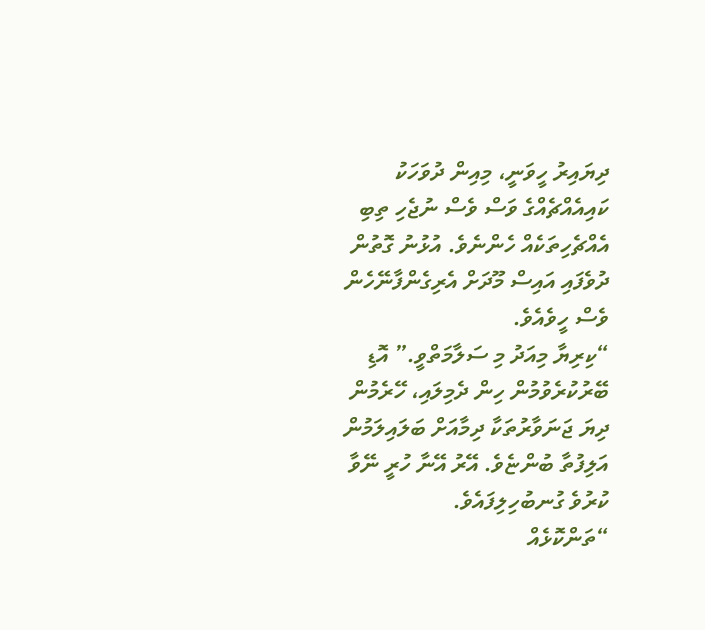ދިޔައިރު ހީވަނީ، މިއިން ދުވަހަކު ކައިއެއްޗެއްގެ ވަސް ވެސް ނުޖެހި ތިބި އެއްޗެހިތަކެއް ހެންނެވެ. އުޅުނު ގޮތުން ދުވެފައި އައިސް މޫދަށް އެރިގެންފާނޭހެން ވެސް ހީވެއެވެ.
“ކިރިޔާ މިއަދު މި ސަލާމަތްވީ.” އޮޑި ބޭރުކުރެވުމުން ހިން ދެމިލައި، ހޭރެމުން ދިޔަ ޖަނަވާރުތަކާ ދިމާއަށް ބަލައިލަމުން އަލިފުތާ ބުންޏެވެ. އޭރު އޭނާ ހުރީ ނޭވާ ކުރުވެ ގުނބުހިލިފައެވެ.
“ތަންކޮޅެއް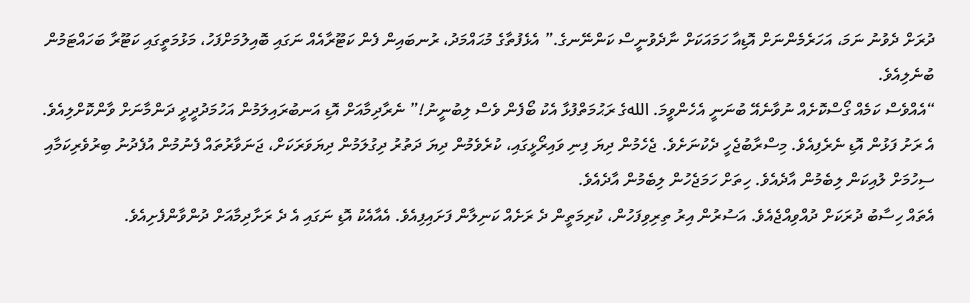ދުރަށް ދެވުނު ނަމަ، އަހަރެމެންނަށް އޮޑިއާ ހަމައަކަށް ނާދެވުނީސް ކަންނޭނގެ.” އެޅެފުތާގެ މުޙައްމަދު، ރުނބައިން ފެން ކަޓޫރާއެއް ނަގައި ބޮއިލުމަށްފަހު، މަޅުމަތީގައި ކަޓޫރާ ބަހައްޓަމުން ބުނެލިއެވެ.
“އެއްވެސް ކަމެއް ގޯސްކޮށެއް ނުވާނެއޭ ބުނަނީ އެހެންވީމަ. اللهގެ ރަޙުމަތްފުޅާ އެކު ބޯފެން ވެސް ލިބުނީނު!” ނެރާދިމާއަށް އޮޑި އަނބުރައިލަމުން އަހުމަދުދީދީ ދަންމާނަށް ވާންކޮށްލިއެވެ.
އެ ރަށު ފަޅުން އޮޑި ނެރެފިއެވެ. މިސްރާބުޖެހީ ދެކުނަށެވެ. ޖެހެމުން ދިޔަ ފިނި ވައިރޯޅީގައި، ކުރެވެމުން ދިޔަ ދަތުރު ދިގުލަމުން ދިޔަވަރަކަށް، ޖަނަވާރުތައް ފެނުމުން އުފެދުނު ބިރުވެރިކަމާއި ސިހުމަށް ލުއިކަން ލިބެމުން އާދެއެވެ. ހިތަށް ހަމަޖެހުން ލިބެމުން އާދެއެވެ.
އެތައް ހިސާބު ދުރަކަށް ދުއްވިއްޖެއެވެ. އަސުރުން އިރު ތިރިވިފަހުން، ކުރިމަތީން ދެ ރަށެއް ކަނިލާން ފަށައިފިއެވެ. އެއާއެކު އޮޑި ނަގައި އެ ދެ ރަށާދިމާއަށް ދުންވާންފެށިއެވެ.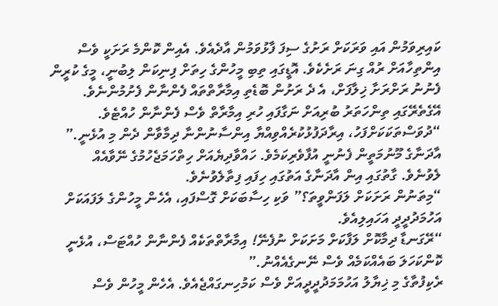ކައިރިވަމުން އައި ވަރަކަށް ރަށުގެ ސިފަ ފާޅުވަމުން އާދެއެވެ. އެއިން ކޮންމެ ރަށަކީ ވެސް އިންތިހާއަށް ރުއް ގިނަ ރަށެކެވެ. އޮޑީގައި ތިބި މީހުންގެ ހިތަށް ފިނިކަން ލިބުނީ، މީގެ ކުރީން ފެނުނު ރަށްރަށާ ޚިލާފަށް، އެ ދެ ރަށުން ބޮޑެތި އިމާރާތްތައް ފެންނާން ފެށުމުންނެވެ. އޭގެތެރޭގައި ތިންހަތަރު ބުރިއަށް ނަގާފައި ހުރި އިމާރާތް ވެސް ފެންނާން ހުއްޓެވެ.
“ދުވަސްތަކަކަށްފަހު، އިރާދަފުޅުކުރެއްވިއްޔާ އިންސާނުންނާ ދިމާވާން ދެން މި އުޅެނީ.” އާދަނާގެ މޫނުމަތީން ފެނުނީ އުފާވެރިކަމެވެ. ހައްވާދިޔެއަށް ހިތްހަމަޖެހުމުގެ ނޭވާއެއް ލެވުނެވެ. ގާތުގައި އިން އާދަނާގެ އަތުގައި ހިފައި ފިތާލެވުނެވެ.
“މިތަނުން ރަށަކަށް ލަފަންވީތަ؟” ވަކި ހިސާބަކަށް ގޮސްފައި، އެހެން މީހުންގެ ލަފައަކަށް އަހުމަދުދީދީ އަހައިލިއެވެ.
“ރޭގަނޑާ ދިމާކޮށް ލަފާކަށް މަށަކަށް ނުފެނޭ! އިމާރާތްތަކެއް ފެންނާން ހުއްޓަސް، އުޅެނީ ކޮންކަހަލަ ބައެއްކަމެއް ވެސް ނޭނގެއެއްނު.”
ރެކިފުތާގެ މި ޚިޔާލު އަހުމަމަދުދީދީއަށް ވެސް ކަމުހިނގައްޖެއެވެ. އެހެން މީހުން ވެސް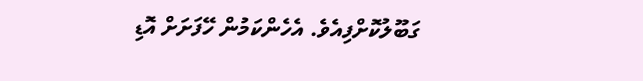ގަބޫލުކޮށްފިއެވެ. އެހެންކަމުން ހޭފަށަށް އޮޑި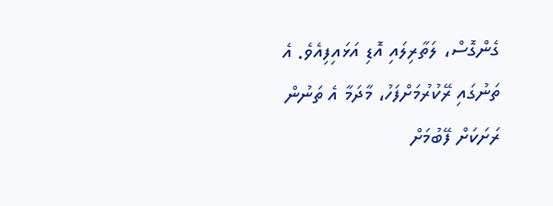ގެންގޮސް، ލަތާރިލައި އޮޑި އަޅައިފިއެވެ. އެ ތަނުގައި ރޭކުރުމަށްފަހު، މާދަމާ އެ ތަނުން ރަށަކަށް ފޭބުމަށް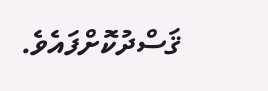ޤަސްދުކޮށްފައެވެ.